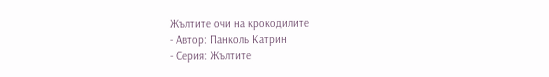Жълтите очи на крокодилите
- Автор: Панколь Катрин
- Серия: Жълтите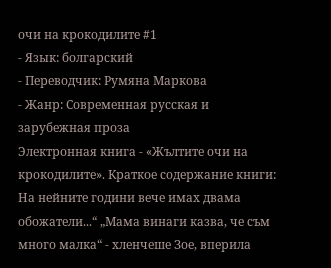очи на крокодилите #1
- Язык: болгарский
- Переводчик: Румяна Маркова
- Жанр: Современная русская и зарубежная проза
Электронная книга - «Жълтите очи на крокодилите». Краткое содержание книги:
На нейните години вече имах двама обожатели...“ „Мама винаги казва, че съм много малка“ - хленчеше Зое, вперила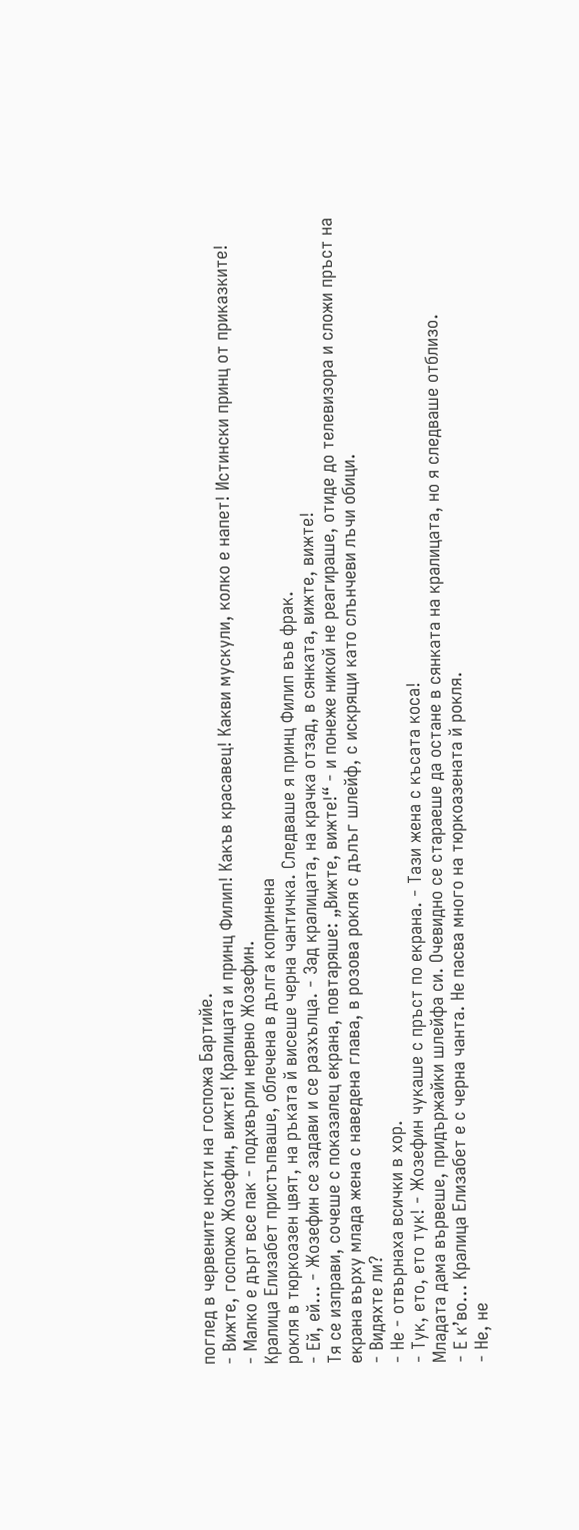поглед в червените нокти на госпожа Бартийе.
- Вижте, госпожо Жозефин, вижте! Кралицата и принц Филип! Какъв красавец! Какви мускули, колко е напет! Истински принц от приказките!
- Малко е дърт все пак - подхвърли нервно Жозефин.
Кралица Елизабет пристъпваше, облечена в дълга копринена
рокля в тюркоазен цвят, на ръката й висеше черна чантичка. Следваше я принц Филип във фрак.
- Ей, ей... - Жозефин се задави и се разхълца. - Зад кралицата, на крачка отзад, в сянката, вижте, вижте!
Тя се изправи, сочеше с показалец екрана, повтаряше: „Вижте, вижте!“ - и понеже никой не реагираше, отиде до телевизора и сложи пръст на екрана върху млада жена с наведена глава, в розова рокля с дълъг шлейф, с искрящи като слънчеви лъчи обици.
- Видяхте ли?
- Не - отвърнаха всички в хор.
- Тук, ето, ето тук! - Жозефин чукаше с пръст по екрана. - Тази жена с късата коса!
Младата дама вървеше, придържайки шлейфа си. Очевидно се стараеше да остане в сянката на кралицата, но я следваше отблизо.
- Е к’во... Кралица Елизабет е с черна чанта. Не пасва много на тюркоазената й рокля.
- Не, не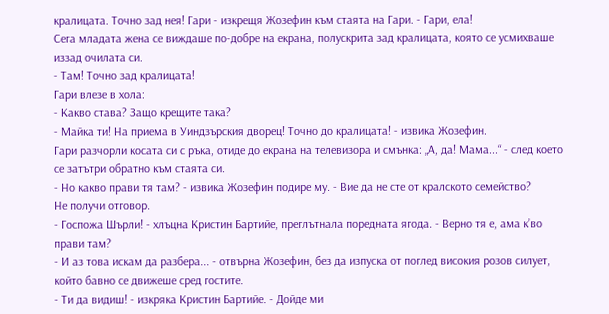кралицата. Точно зад нея! Гари - изкрещя Жозефин към стаята на Гари. - Гари, ела!
Сега младата жена се виждаше по-добре на екрана, полускрита зад кралицата, която се усмихваше иззад очилата си.
- Там! Точно зад кралицата!
Гари влезе в хола:
- Какво става? Защо крещите така?
- Майка ти! На приема в Уиндзърския дворец! Точно до кралицата! - извика Жозефин.
Гари разчорли косата си с ръка, отиде до екрана на телевизора и смънка: „А, да! Мама...“ - след което се затътри обратно към стаята си.
- Но какво прави тя там? - извика Жозефин подире му. - Вие да не сте от кралското семейство?
Не получи отговор.
- Госпожа Шърли! - хлъцна Кристин Бартийе, преглътнала поредната ягода. - Верно тя е, ама к’во прави там?
- И аз това искам да разбера... - отвърна Жозефин, без да изпуска от поглед високия розов силует, който бавно се движеше сред гостите.
- Ти да видиш! - изкряка Кристин Бартийе. - Дойде ми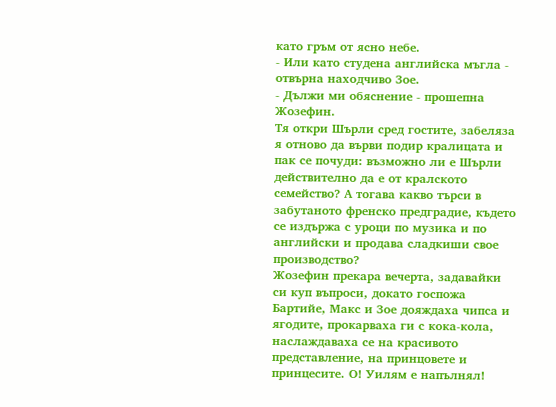като гръм от ясно небе.
- Или като студена английска мъгла - отвърна находчиво Зое.
- Дължи ми обяснение - прошепна Жозефин.
Тя откри Шърли сред гостите, забеляза я отново да върви подир кралицата и пак се почуди: възможно ли е Шърли действително да е от кралското семейство? А тогава какво търси в забутаното френско предградие, където се издържа с уроци по музика и по английски и продава сладкиши свое производство?
Жозефин прекара вечерта, задавайки си куп въпроси, докато госпожа Бартийе, Макс и Зое дояждаха чипса и ягодите, прокарваха ги с кока-кола, наслаждаваха се на красивото представление, на принцовете и принцесите. О! Уилям е напълнял!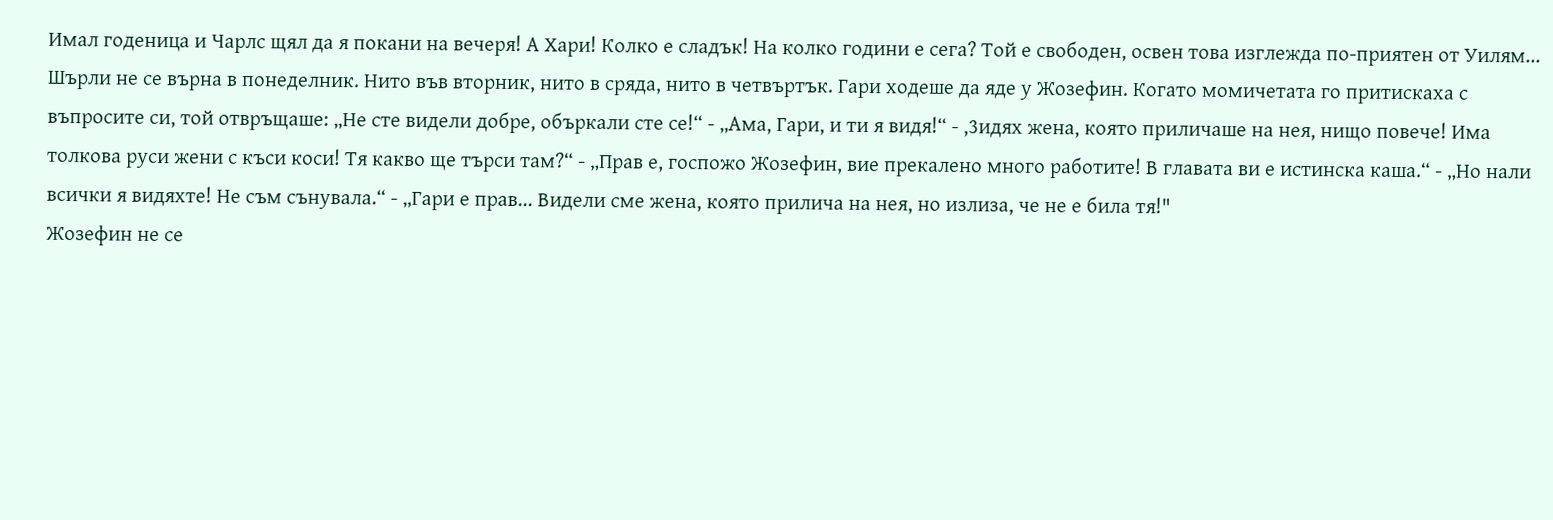Имал годеница и Чарлс щял да я покани на вечеря! А Хари! Колко е сладък! На колко години е сега? Той е свободен, освен това изглежда по-приятен от Уилям...
Шърли не се върна в понеделник. Нито във вторник, нито в сряда, нито в четвъртък. Гари ходеше да яде у Жозефин. Когато момичетата го притискаха с въпросите си, той отвръщаше: „Не сте видели добре, объркали сте се!“ - „Ама, Гари, и ти я видя!“ - ,3идях жена, която приличаше на нея, нищо повече! Има толкова руси жени с къси коси! Тя какво ще търси там?“ - „Прав е, госпожо Жозефин, вие прекалено много работите! В главата ви е истинска каша.“ - „Но нали всички я видяхте! Не съм сънувала.“ - „Гари е прав... Видели сме жена, която прилича на нея, но излиза, че не е била тя!"
Жозефин не се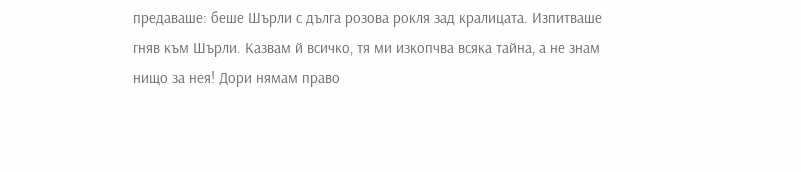предаваше: беше Шърли с дълга розова рокля зад кралицата. Изпитваше гняв към Шърли. Казвам й всичко, тя ми изкопчва всяка тайна, а не знам нищо за нея! Дори нямам право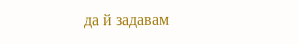да й задавам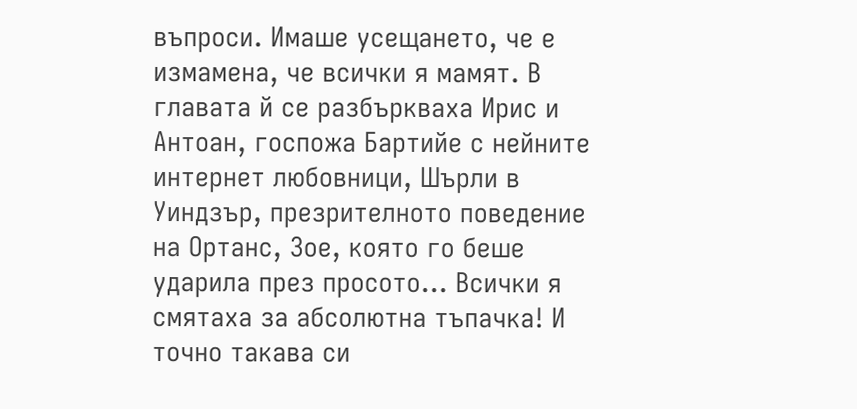въпроси. Имаше усещането, че е измамена, че всички я мамят. В главата й се разбъркваха Ирис и Антоан, госпожа Бартийе с нейните интернет любовници, Шърли в Уиндзър, презрителното поведение на Ортанс, Зое, която го беше ударила през просото... Всички я смятаха за абсолютна тъпачка! И точно такава си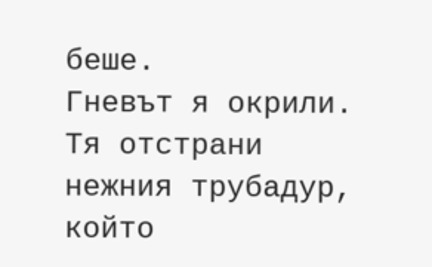беше.
Гневът я окрили. Тя отстрани нежния трубадур, който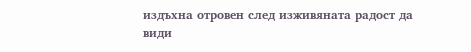издъхна отровен след изживяната радост да види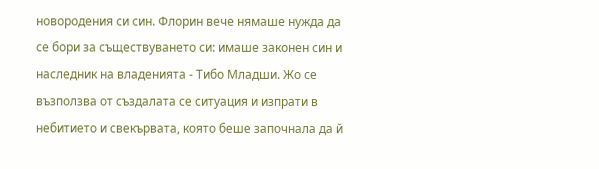новородения си син. Флорин вече нямаше нужда да се бори за съществуването си: имаше законен син и наследник на владенията - Тибо Младши. Жо се възползва от създалата се ситуация и изпрати в небитието и свекървата, която беше започнала да й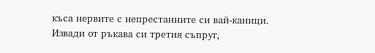къса нервите с непрестанните си вай-каници. Извади от ръкава си третия съпруг,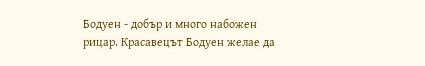Бодуен - добър и много набожен рицар. Красавецът Бодуен желае да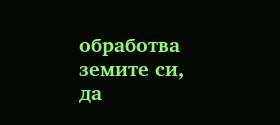обработва земите си, да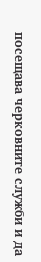посещава черковните служби и да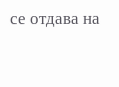се отдава на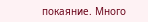покаяние. Много